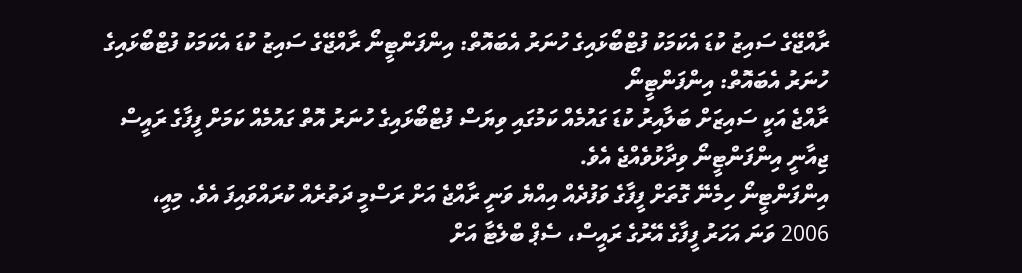ރާއްޖޭގެ ސައިޒު ކުޑަ އެކަމަކު ފުޓްބޯޅައިގެ ހުނަރު އެބައޮތް: އިންފަންޓީނޯ ރާއްޖޭގެ ސައިޒު ކުޑަ އެކަމަކު ފުޓްބޯޅައިގެ ހުނަރު އެބައޮތް: އިންފަންޓީނޯ
ރާއްޖެ އަކީ ސައިޒަށް ބަލާއިރު ކުޑަ ގައުމެއް ކަމުގައި ވިޔަސް ފުޓްބޯޅައިގެ ހުނަރު އޮތް ގައުމެއް ކަމަށް ފީފާގެ ރައީސް ޖިއާނީ އިންފަންޓީނޯ ވިދާޅުވެއްޖެ އެވެ.
އިންފަންޓީނޯ ހިމެނޭ ގޮތަށް ފީފާގެ ވަފުދެއް އިއްޔެ ވަނީ ރާއްޖެ އަށް ރަސްމީ ދަތުރެއް ކުރައްވައިފަ އެވެ. މިއީ، 2006 ވަނަ އަހަރު ފީފާގެ އޭރުގެ ރައީސް، ސެޕް ބްލެޓާ އަށް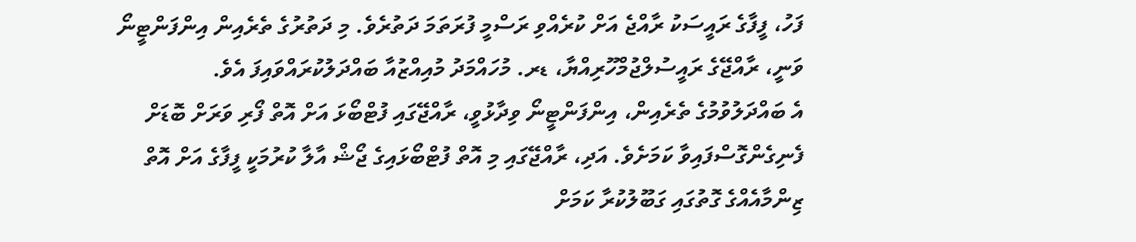ފަހު، ފީފާގެ ރައީސަކު ރާއްޖެ އަށް ކުރެއްވި ރަސްމީ ފުރަތަމަ ދަތުރެވެ. މި ދަތުރުގެ ތެރެއިން އިންފަންޓީނޯ ވަނީ، ރާއްޖޭގެ ރައީސުލްޖުމްހޫރިއްޔާ، ޑރ. މުހައްމަދު މުއިއްޒުއާ ބައްދަލުކުރައްވައިފަ އެވެ.
އެ ބައްދަލުވުމުގެ ތެރެއިން، އިންފަންޓީނޯ ވިދާޅުވީ، ރާއްޖޭގައި ފުޓްބޯޅަ އަށް އޮތް ފޯރި ވަރަށް ބޮޑަށް ފެނިގެންގޮސްފައިވާ ކަމަށެވެ. އަދި، ރާއްޖޭގައި މި އޮތް ފުޓްބޯޅައިގެ ޖޯޝް އާލާ ކުރުމަކީ ފީފާގެ އަށް އޮތް ޒިންމާއެއްގެ ގޮތުގައި ގަބޫލުކުރާ ކަމަށް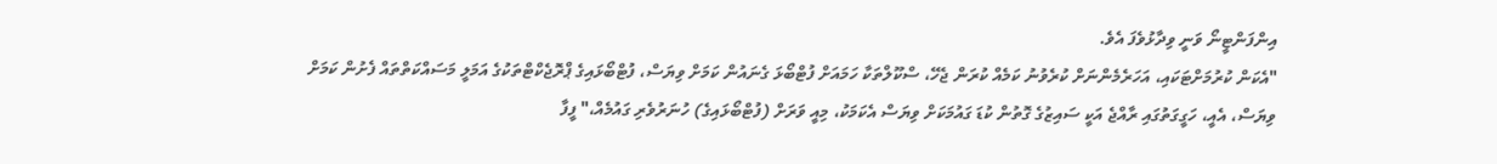އިންފަންޓީނޯ ވަނީ ވިދާޅުވެފަ އެވެ.
"އެކަން ކުރުމަށްޓަކައި، އަހަރެމެންނަށް ކުރެވުނު ކަމެއް ކުރަން ޖެހޭ، ސްކޫލްތަކާ ހަމައަށް ފުޓްބޯޅަ ގެނައުން ކަމަށް ވިޔަސް، ފުޓްބޯޅައިގެ ޕްރޮޖެކްޓްތަކުގެ އަމަލީ މަސައްކަތްތައް ފެށުން ކަމަށް ވިޔަސް، އެއީ، ހަގީގަތުގައި ރާއްޖެ އަކީ ސައިޒުގެ ގޮތުން ކުޑަ ގައުމަކަށް ވިޔަސް އެކަމަކު، މިއީ ވަރަށް (ފުޓްބޯޅައިގެ) ހުނަރުވެރި ގައުމެއް،" ފީފާ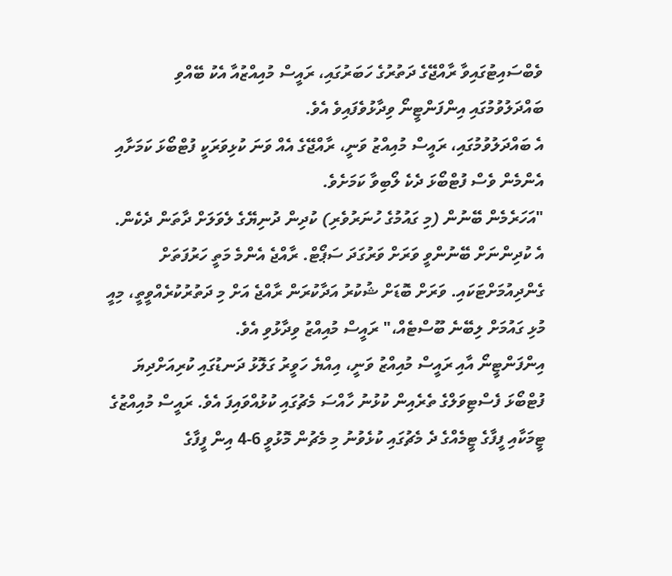ވެބްސައިޓުގައިވާ ރާއްޖޭގެ ދަތުރުގެ ހަބަރުގައި، ރައީސް މުއިއްޒުއާ އެކު ބޭއްވި ބައްދަލުވުމުގައި އިންފަންޓީނޯ ވިދާޅުވެފައިވެ އެވެ.
އެ ބައްދަލުވުމުގައި، ރައީސް މުއިއްޒު ވަނީ، ރާއްޖޭގެ އެއް ވަނަ ކުޅިވަރަކީ ފުޓްބޯޅަ ކަމަށާއި އެންމެން ވެސް ފުޓްބޯޅަ ދެކެ ލޯބިވާ ކަމަށެވެ.
"އަހަރެމެން ބޭނުން (މި ގައުމުގެ ހުނަރުވެރި) ކުދިން ދުނިޔޭގެ ލެވަލަށް ދާތަން ދެކެން. އެ ކުދިންނަށް ބޭނުންވީ ވަރަށް ވަރުގަދަ ސަޕޯޓް. ރާއްޖެ އެންމެ މަތީ ހަރުފަތަށް ގެންދިއުމަށްޓަކައި. ވަރަށް ބޮޑަށް ޝުކުރު އަދާކުރަން ރާއްޖެ އަށް މި ދަތުރުކުރެއްވީތީ، މިއީ މުޅި ގައުމަށް ލިބޭނެ ބޫސްޓެއް،" ރައީސް މުއިއްޒު ވިދާޅުވި އެވެ.
އިންފަންޓީނޯ އާއި ރައީސް މުއިއްޒު ވަނީ، އިއްޔެ ހަވީރު ގަލޮޅު ދަނޑުގައި ކުރިއަށްދިޔަ ފުޓްބޯޅަ ފެސްޓިވަލްގެ ތެރެއިން ކުޅުނު ހާއްސަ މެޗުގައި ކުޅުއްވައިފަ އެވެ. ރައީސް މުއިއްޒުގެ ޓީމަކާއި ފީފާގެ ޓީމެއްގެ ދެ މެޗުގައި ކުޅެވުނު މި މެޗުން މޮޅުވީ 6-4 އިން ފީފާގެ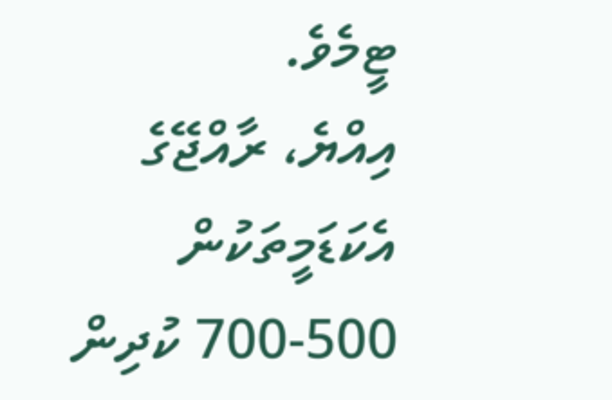ޓީމެވެ.
އިއްޔެ، ރާއްޖޭގެ އެކަޑަމީތަކުން 500-700 ކުދިން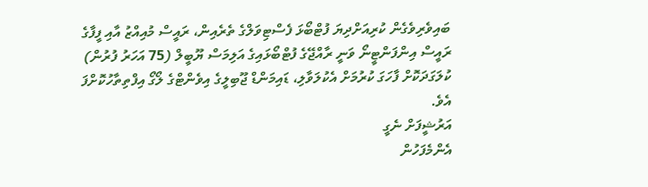ބައިވެރިވެގެން ކުރިއަށްދިޔަ ފުޓްބޯޅަ ފެސްޓިވަލްގެ ތެރެއިން، ރައީސް މުއިއްޒު އާއި ފީފާގެ ރައީސް އިންފަންޓީނޯ ވަނީ ރާއްޖޭގެ ފުޓްބޯޅައިގެ އަލިމަސް ޔޫބީލް (75 އަހަރު ފުރުން) ކުލަގަދަކޮށް ފާހަގަ ކުރުމަށް އެކުލަވާލި، ޑައިމަންޑް ޖޫބިލީގެ އިވެންޓްގެ ލޯގޯ އިފްތިތާހުކޮށްފަ އެވެ.
އަރުޝީފަށް ނެގީ
އެންމެފަހުން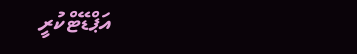އަޕްޑޭޓްކުރީ